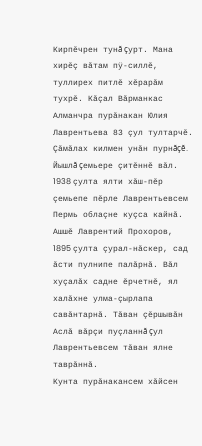Кирпĕчрен тунă çурт. Мана хирĕç вăтам пÿ-силлĕ, туллирех питлĕ хĕрарăм тухрĕ. Кăçал Вăрманкас Алманчра пурăнакан Юлия Лаврентьева 83 çул тултарчĕ. Çăмăлах килмен унăн пурнăçĕ. Йышлă çемьере çитĕннĕ вăл. 1938 çулта ялти хăш-пĕр çемьепе пĕрле Лаврентьевсем Пермь облаçне куçса кайнă. Ашшĕ Лаврентий Прохоров, 1895 çулта çурал-нăскер, сад ăсти пулнипе палăрнă. Вăл хуçалăх садне ĕрчетнĕ, ял халăхне улма-çырлапа савăнтарнă. Тăван çĕршывăн Аслă вăрçи пуçланнă çул Лаврентьевсем тăван ялне таврăннă.
Кунта пурăнакансем хăйсен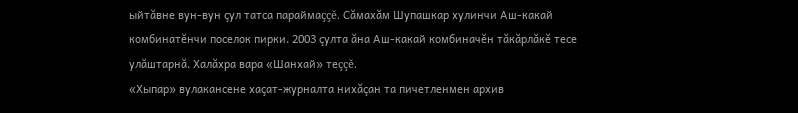ыйтăвне вун-вун çул татса параймаççĕ. Сăмахăм Шупашкар хулинчи Аш-какай комбинатĕнчи поселок пирки. 2003 çулта ăна Аш-какай комбиначĕн тăкăрлăкĕ тесе улăштарнă. Халăхра вара «Шанхай» теççĕ.
«Хыпар» вулакансене хаçат-журналта нихăçан та пичетленмен архив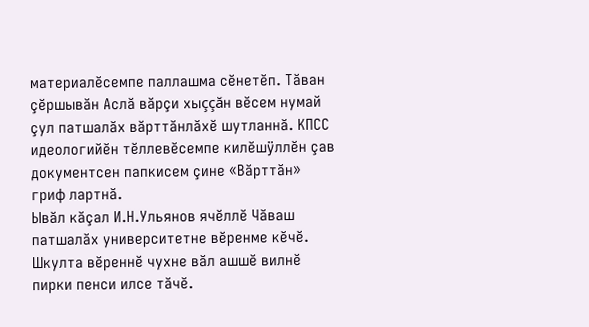материалĕсемпе паллашма сĕнетĕп. Тăван çĕршывăн Аслă вăрçи хыççăн вĕсем нумай çул патшалăх вăрттăнлăхĕ шутланнă. КПСС идеологийĕн тĕллевĕсемпе килĕшÿллĕн çав документсен папкисем çине «Вăрттăн» гриф лартнă.
Ывăл кăçал И.Н.Ульянов ячĕллĕ Чăваш патшалăх университетне вĕренме кĕчĕ. Шкулта вĕреннĕ чухне вăл ашшĕ вилнĕ пирки пенси илсе тăчĕ.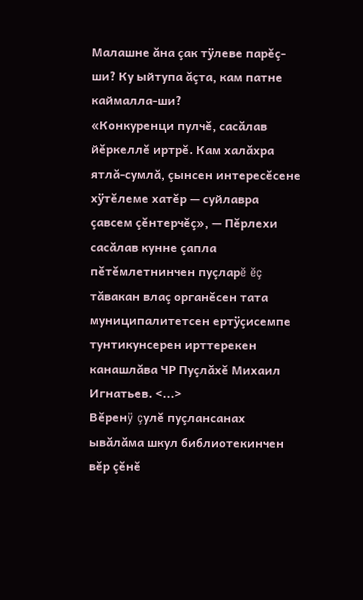Малашне ăна çак тÿлеве парĕç-ши? Ку ыйтупа ăçта, кам патне каймалла-ши?
«Конкуренци пулчĕ, сасăлав йĕркеллĕ иртрĕ. Кам халăхра ятлă-сумлă, çынсен интересĕсене хÿтĕлеме хатĕр — суйлавра çавсем çĕнтерчĕç», — Пĕрлехи сасăлав кунне çапла пĕтĕмлетнинчен пуçларĕ ĕç тăвакан влаç органĕсен тата муниципалитетсен ертÿçисемпе тунтикунсерен ирттерекен канашлăва ЧР Пуçлăхĕ Михаил Игнатьев. <...>
Вĕренÿ çулĕ пуçлансанах ывăлăма шкул библиотекинчен вĕр çĕнĕ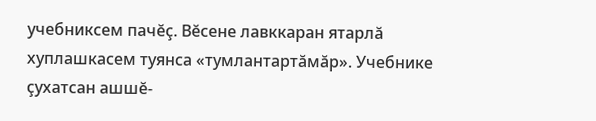учебниксем пачĕç. Вĕсене лавккаран ятарлă хуплашкасем туянса «тумлантартăмăр». Учебнике çухатсан ашшĕ-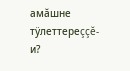амăшне тÿлеттереççĕ-и?